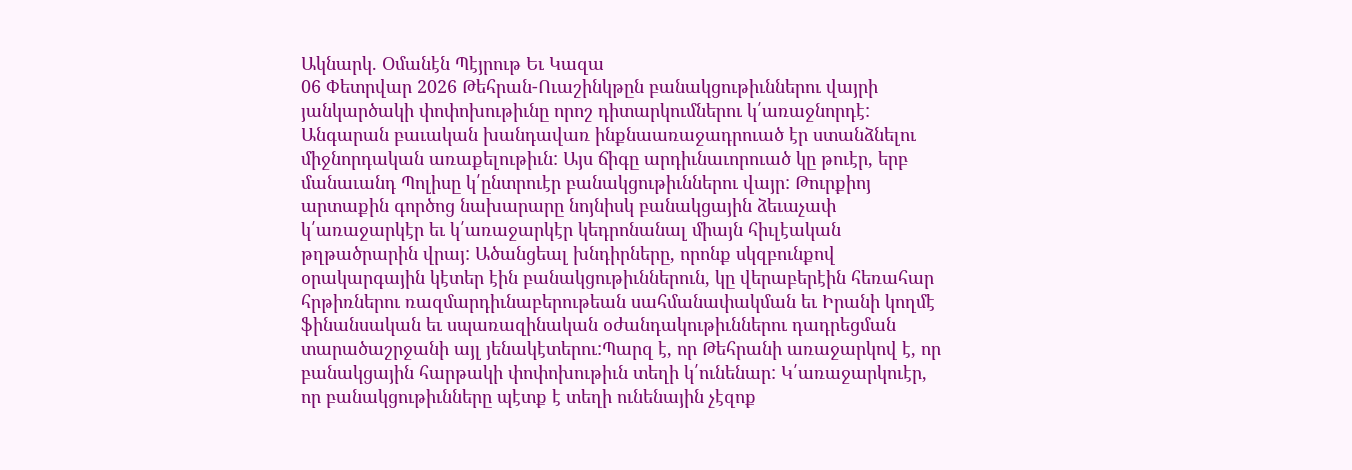Ակնարկ. Օմանէն Պէյրութ Եւ Կազա
06 Փետրվար 2026 Թեհրան-Ուաշինկթըն բանակցութիւններու վայրի յանկարծակի փոփոխութիւնը որոշ դիտարկումներու կ՛առաջնորդէ: Անգարան բաւական խանդավառ ինքնաառաջադրուած էր ստանձնելու միջնորդական առաքելութիւն: Այս ճիգը արդիւնաւորուած կը թուէր, երբ մանաւանդ Պոլիսը կ՛ընտրուէր բանակցութիւններու վայր: Թուրքիոյ արտաքին գործոց նախարարը նոյնիսկ բանակցային ձեւաչափ կ՛առաջարկէր եւ կ՛առաջարկէր կեդրոնանալ միայն հիւլէական թղթածրարին վրայ: Ածանցեալ խնդիրները, որոնք սկզբունքով օրակարգային կէտեր էին բանակցութիւններուն, կը վերաբերէին հեռահար հրթիռներու ռազմարդիւնաբերութեան սահմանափակման եւ Իրանի կողմէ ֆինանսական եւ սպառազինական օժանդակութիւններու դադրեցման տարածաշրջանի այլ յենակէտերու:Պարզ է, որ Թեհրանի առաջարկով է, որ բանակցային հարթակի փոփոխութիւն տեղի կ՛ունենար: Կ՛առաջարկուէր, որ բանակցութիւնները պէտք է տեղի ունենային չէզոք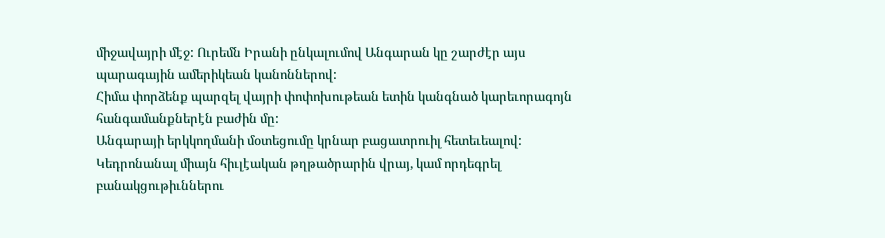միջավայրի մէջ: Ուրեմն Իրանի ընկալումով Անգարան կը շարժէր այս պարագային ամերիկեան կանոններով:
Հիմա փորձենք պարզել վայրի փոփոխութեան ետին կանգնած կարեւորագոյն հանգամանքներէն բաժին մը:
Անգարայի երկկողմանի մօտեցումը կրնար բացատրուիլ հետեւեալով: Կեդրոնանալ միայն հիւլէական թղթածրարին վրայ, կամ որդեգրել բանակցութիւններու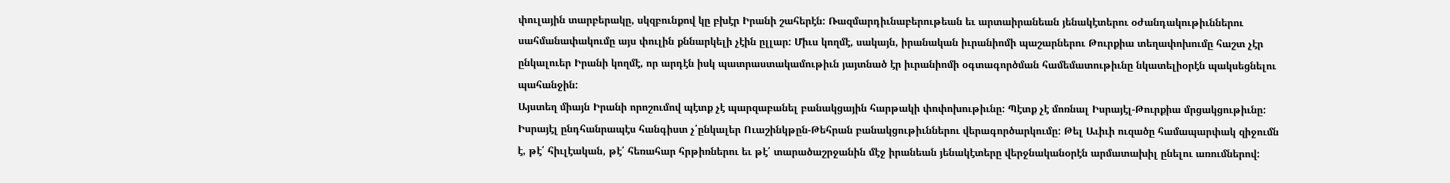փուլային տարբերակը, սկզբունքով կը բխէր Իրանի շահերէն: Ռազմարդիւնաբերութեան եւ արտաիրանեան յենակէտերու օժանդակութիւններու սահմանափակումը այս փուլին քննարկելի չէին ըլլար: Միւս կողմէ, սակայն, իրանական իւրանիոմի պաշարներու Թուրքիա տեղափոխումը հաշտ չէր ընկալուեր Իրանի կողմէ, որ արդէն իսկ պատրաստակամութիւն յայտնած էր իւրանիոմի օգտագործման համեմատութիւնը նկատելիօրէն պակսեցնելու պահանջին:
Այստեղ միայն Իրանի որոշումով պէտք չէ պարզաբանել բանակցային հարթակի փոփոխութիւնը: Պէտք չէ մոռնալ Իսրայէլ-Թուրքիա մրցակցութիւնը: Իսրայէլ ընդհանրապէս հանգիստ չ՛ընկալեր Ուաշինկթըն-Թեհրան բանակցութիւններու վերագործարկումը: Թել Աւիւի ուզածը համապարփակ զիջումն է, թէ՛ հիւլէական, թէ՛ հեռահար հրթիռներու եւ թէ՛ տարածաշրջանին մէջ իրանեան յենակէտերը վերջնականօրէն արմատախիլ ընելու առումներով: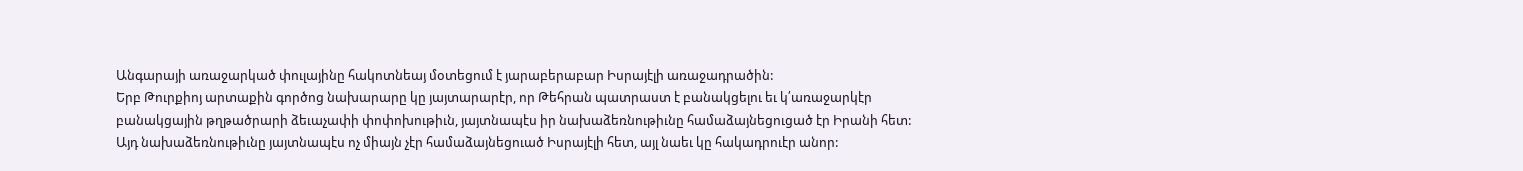Անգարայի առաջարկած փուլայինը հակոտնեայ մօտեցում է յարաբերաբար Իսրայէլի առաջադրածին:
Երբ Թուրքիոյ արտաքին գործոց նախարարը կը յայտարարէր, որ Թեհրան պատրաստ է բանակցելու եւ կ՛առաջարկէր բանակցային թղթածրարի ձեւաչափի փոփոխութիւն, յայտնապէս իր նախաձեռնութիւնը համաձայնեցուցած էր Իրանի հետ: Այդ նախաձեռնութիւնը յայտնապէս ոչ միայն չէր համաձայնեցուած Իսրայէլի հետ, այլ նաեւ կը հակադրուէր անոր: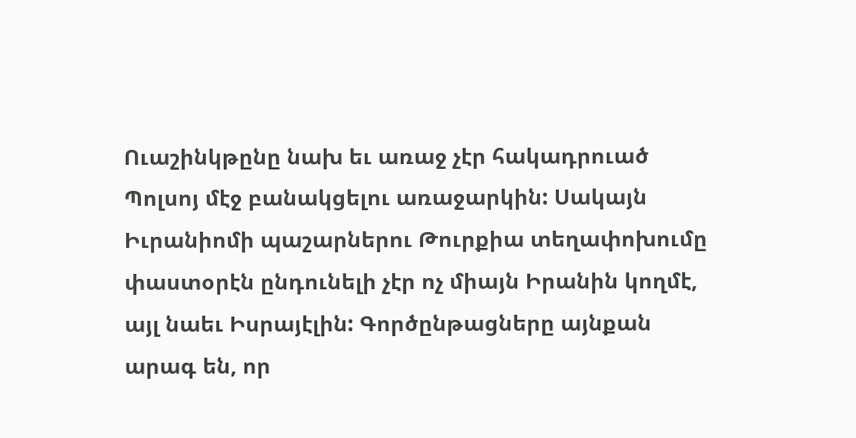Ուաշինկթընը նախ եւ առաջ չէր հակադրուած Պոլսոյ մէջ բանակցելու առաջարկին: Սակայն Իւրանիոմի պաշարներու Թուրքիա տեղափոխումը փաստօրէն ընդունելի չէր ոչ միայն Իրանին կողմէ, այլ նաեւ Իսրայէլին: Գործընթացները այնքան արագ են, որ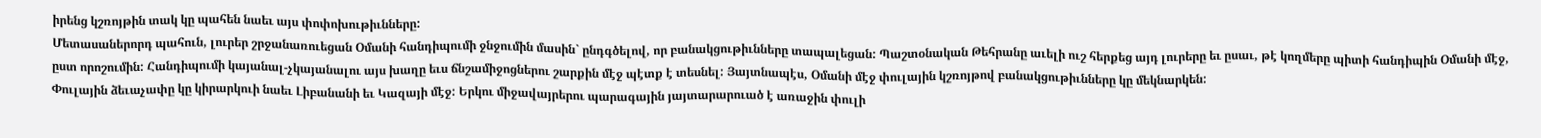իրենց կշռոյթին տակ կը պահեն նաեւ այս փոփոխութիւնները:
Մետասաներորդ պահուն, լուրեր շրջանառուեցան Օմանի հանդիպումի ջնջումին մասին` ընդգծելով, որ բանակցութիւնները տապալեցան: Պաշտօնական Թեհրանը աւելի ուշ հերքեց այդ լուրերը եւ ըսաւ, թէ կողմերը պիտի հանդիպին Օմանի մէջ, ըստ որոշումին: Հանդիպումի կայանալ-չկայանալու այս խաղը եւս ճնշամիջոցներու շարքին մէջ պէտք է տեսնել: Յայտնապէս, Օմանի մէջ փուլային կշռոյթով բանակցութիւնները կը մեկնարկեն:
Փուլային ձեւաչափը կը կիրարկուի նաեւ Լիբանանի եւ Կազայի մէջ: Երկու միջավայրերու պարագային յայտարարուած է առաջին փուլի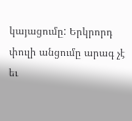կայացումը: Երկրորդ փուլի անցումը արագ չէ եւ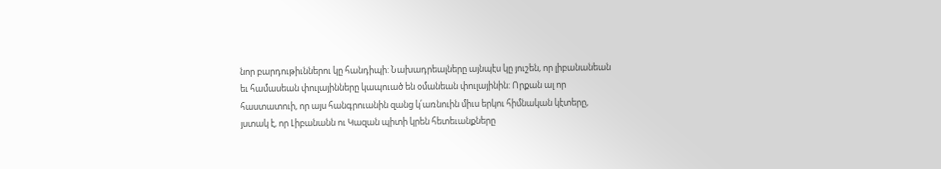նոր բարդութիւններու կը հանդիպի: Նախադրեալները այնպէս կը յուշեն, որ լիբանանեան եւ համասեան փուլայինները կապուած են օմանեան փուլայինին: Որքան ալ որ հաստատուի, որ այս հանգրուանին զանց կ՛առնուին միւս երկու հիմնական կէտերը, յստակ է, որ Լիբանանն ու Կազան պիտի կրեն հետեւանքները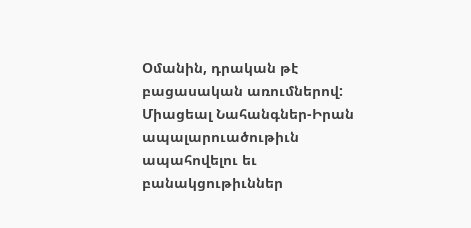Օմանին, դրական թէ բացասական առումներով:
Միացեալ Նահանգներ-Իրան ապալարուածութիւն ապահովելու եւ բանակցութիւններ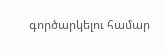գործարկելու համար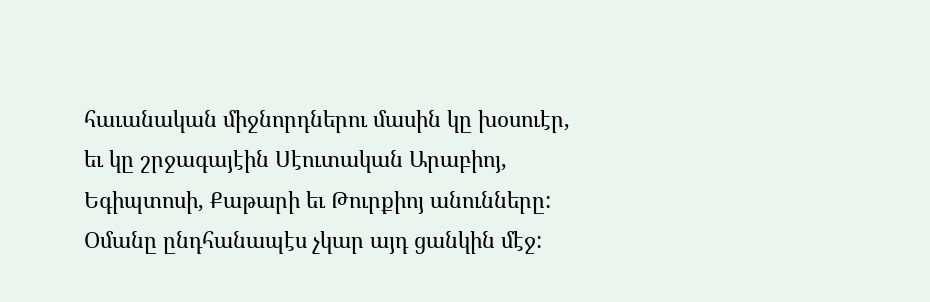հաւանական միջնորդներու մասին կը խօսուէր, եւ կը շրջագայէին Սէուտական Արաբիոյ, Եգիպտոսի, Քաթարի եւ Թուրքիոյ անունները: Օմանը ընդհանապէս չկար այդ ցանկին մէջ: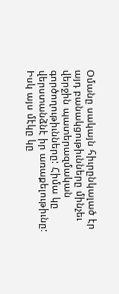Օմանը սակայն հիւրընկալած էր այդ բանակցութիւնները մինչեւ վերջին պատերազմական գործողութիւնները: Հիմա կը վերստանձնէ իր առաքելութիւնը: Իսկ այս մէկը կը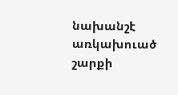նախանշէ առկախուած շարքի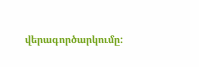վերագործարկումը: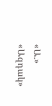«Ա.»
«Ազդակ»